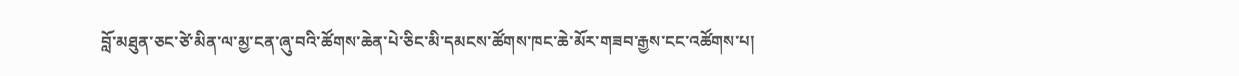བློ་མཐུན་ཅང་ཙེ་མིན་ལ་མྱ་ངན་ཞུ་བའི་ཚོགས་ཆེན་པེ་ཅིང་མི་དམངས་ཚོགས་ཁང་ཆེ་མོར་གཟབ་རྒྱས་ངང་འཚོགས་པ།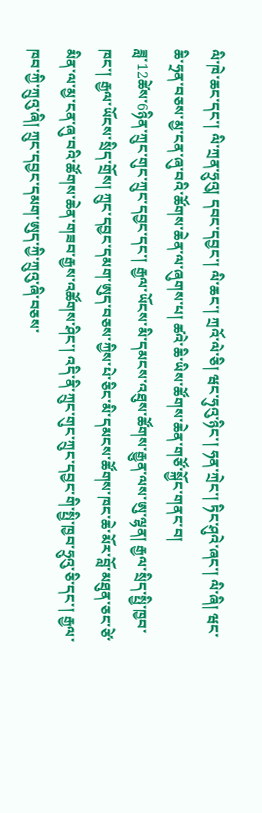ལི་ཁེ་ཆང་དང་། ལི་ཀྲན་ཧྲུའུ། དབང་དབྱང་། ལི་ཆང་། ཀྲའོ་ལེ་ཅི། ཝང་ཧུའུ་ཉིང་། ཧན་ཀྲེང་། ཏིང་ཤུའེ་ཞང་། ལི་ཞི། ཝང་ཆི་ཧྲན་བཅས་མྱ་ངན་ཞུ་བའི་ཚོགས་ཆེན་ལ་ཞུགས་པ། ཚའེ་ཆི་ཡིས་ཚོགས་ཆེན་གཙོ་སྐྱོང་གནང་བ།
ཟླ་12ཚེས་6ཉིན་ཀྲུང་གུང་ཀྲུང་དབྱང་དང་། རྒྱལ་ཡོངས་མི་དམངས་འཐུས་ཚོགས་རྒྱུན་ལས་ཨུ་ལྷན། རྒྱལ་སྲིད་སྤྱི་ཁྱབ་ཁང་། རྒྱལ་ཡོངས་སྲིད་གྲོས། ཀྲུང་དབྱང་དམག་ཨུད་བཅས་ཀྱིས་པེ་ཅིང་མི་དམངས་ཚོགས་ཁང་ཆེ་མོར་བློ་མཐུན་ཅང་ཙེ་མིན་ལ་མྱ་ངན་ཞུ་བའི་ཚོགས་ཆེན་གཟབ་རྒྱས་འཚོགས་ཤིང་། འདི་ནི་ཀྲུང་གུང་ཀྲུང་དབྱང་གི་སྤྱི་ཁྱབ་ཧྲུའུ་ཅི་དང་། རྒྱལ་ཁབ་ཀྱི་ཀྲུའུ་ཞི། ཀྲུང་དབྱང་དམག་ཨུད་ཀྱི་ཀྲུའུ་ཞི་བཅས་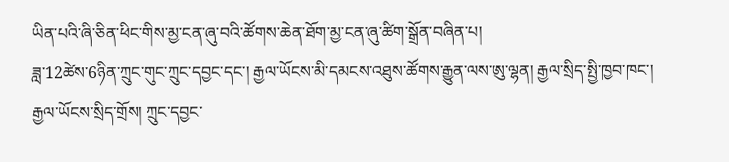ཡིན་པའི་ཞི་ཅིན་ཕིང་གིས་མྱ་ངན་ཞུ་བའི་ཚོགས་ཆེན་ཐོག་མྱ་ངན་ཞུ་ཚིག་སྒྲོན་བཞིན་པ།
ཟླ་12ཚེས་6ཉིན་ཀྲུང་གུང་ཀྲུང་དབྱང་དང་། རྒྱལ་ཡོངས་མི་དམངས་འཐུས་ཚོགས་རྒྱུན་ལས་ཨུ་ལྷན། རྒྱལ་སྲིད་སྤྱི་ཁྱབ་ཁང་། རྒྱལ་ཡོངས་སྲིད་གྲོས། ཀྲུང་དབྱང་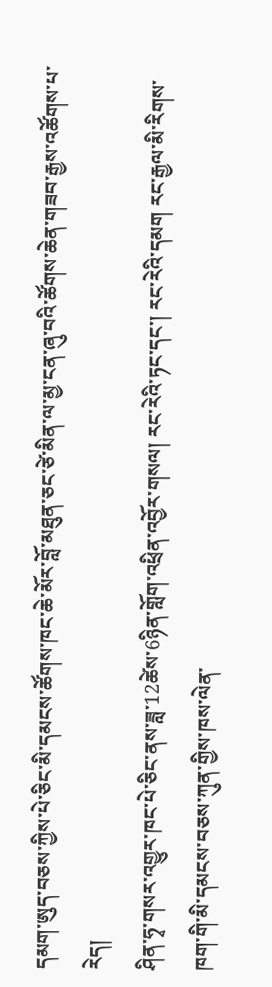དམག་ཨུད་བཅས་ཀྱིས་པེ་ཅིང་མི་དམངས་ཚོགས་ཁང་ཆེ་མོར་བློ་མཐུན་ཅང་ཙེ་མིན་ལ་མྱ་ངན་ཞུ་བའི་ཚོགས་ཆེན་གཟབ་རྒྱས་འཚོགས་པ་རེད།
ཤིན་ཧྭ་གསར་འགྱུར་ཁང་པེ་ཅིང་ནས་ཟླ་12ཚེས་6ཉིན་གློག་འཕྲིན་འབྱོར་གསལ། རང་རེའི་ཏང་དང་། རང་རེའི་དམག རང་རྒྱལ་མི་རིགས་ཁག་གི་མི་དམངས་བཅས་ཀུན་གྱིས་ཁས་ལེན་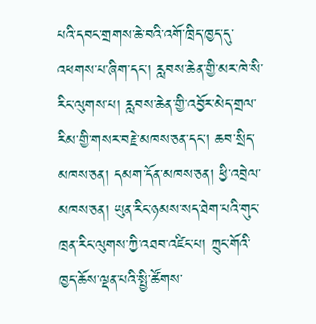པའི་དབང་གྲགས་ཆེ་བའི་འགོ་ཁྲིད་ཁྱད་དུ་འཕགས་པ་ཞིག་དང་། རླབས་ཆེན་གྱི་མར་ཁེ་སི་རིང་ལུགས་པ། རླབས་ཆེན་གྱི་འབྱོར་མེད་གྲལ་རིམ་གྱི་གསར་བརྗེ་མཁས་ཅན་དང་། ཆབ་སྲིད་མཁས་ཅན། དམག་དོན་མཁས་ཅན། ཕྱི་འབྲེལ་མཁས་ཅན། ཡུན་རིང་ཉམས་སད་ཐེག་པའི་གུང་ཁྲན་རིང་ལུགས་ཀྱི་འཐབ་འཛིང་པ། ཀྲུང་གོའི་ཁྱད་ཆོས་ལྡན་པའི་སྤྱི་ཚོགས་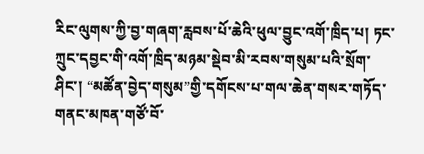རིང་ལུགས་ཀྱི་བྱ་གཞག་རླབས་པོ་ཆེའི་ཕུལ་བྱུང་འགོ་ཁྲིད་པ། ཏང་ཀྲུང་དབྱང་གི་འགོ་ཁྲིད་མཉམ་སྡེབ་མི་རབས་གསུམ་པའི་སྲོག་ཤིང་། “མཚོན་བྱེད་གསུམ”གྱི་དགོངས་པ་གལ་ཆེན་གསར་གཏོད་གནང་མཁན་གཙོ་བོ་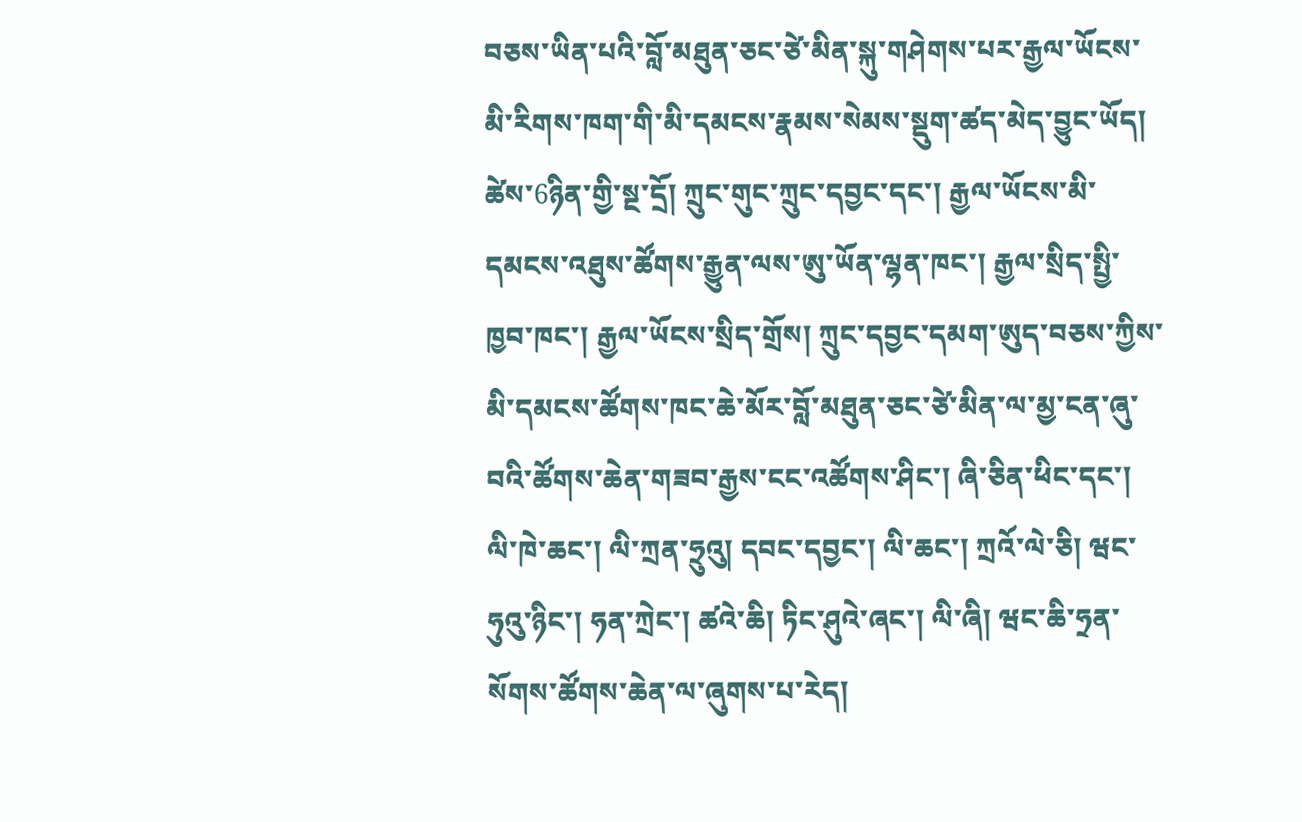བཅས་ཡིན་པའི་བློ་མཐུན་ཅང་ཙེ་མིན་སྐུ་གཤེགས་པར་རྒྱལ་ཡོངས་མི་རིགས་ཁག་གི་མི་དམངས་རྣམས་སེམས་སྡུག་ཚད་མེད་བྱུང་ཡོད། ཚེས་6ཉིན་གྱི་སྔ་དྲོ། ཀྲུང་གུང་ཀྲུང་དབྱང་དང་། རྒྱལ་ཡོངས་མི་དམངས་འཐུས་ཚོགས་རྒྱུན་ལས་ཨུ་ཡོན་ལྷན་ཁང་། རྒྱལ་སྲིད་སྤྱི་ཁྱབ་ཁང་། རྒྱལ་ཡོངས་སྲིད་གྲོས། ཀྲུང་དབྱང་དམག་ཨུད་བཅས་ཀྱིས་མི་དམངས་ཚོགས་ཁང་ཆེ་མོར་བློ་མཐུན་ཅང་ཙེ་མིན་ལ་མྱ་ངན་ཞུ་བའི་ཚོགས་ཆེན་གཟབ་རྒྱས་ངང་འཚོགས་ཤིང་། ཞི་ཅིན་ཕིང་དང་། ལི་ཁེ་ཆང་། ལི་ཀྲན་ཧྲུའུ། དབང་དབྱང་། ལི་ཆང་། ཀྲའོ་ལེ་ཅི། ཝང་ཧུའུ་ཉིང་། ཧན་ཀྲེང་། ཚའེ་ཆི། ཏིང་ཤུའེ་ཞང་། ལི་ཞི། ཝང་ཆི་ཧྲན་སོགས་ཚོགས་ཆེན་ལ་ཞུགས་པ་རེད།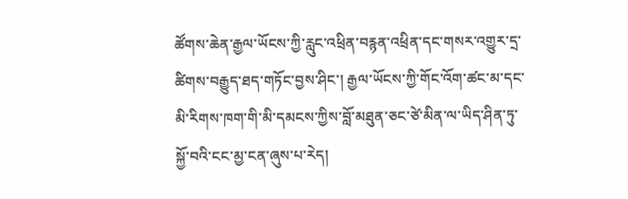ཚོགས་ཆེན་རྒྱལ་ཡོངས་ཀྱི་རླུང་འཕྲིན་བརྙན་འཕྲིན་དང་གསར་འགྱུར་དྲ་ཚིགས་བརྒྱུད་ཐད་གཏོང་བྱས་ཤིང་། རྒྱལ་ཡོངས་ཀྱི་གོང་འོག་ཚང་མ་དང་མི་རིགས་ཁག་གི་མི་དམངས་ཀྱིས་བློ་མཐུན་ཅང་ཙེ་མིན་ལ་ཡིད་ཤིན་ཏུ་སྐྱོ་བའི་ངང་མྱ་ངན་ཞུས་པ་རེད།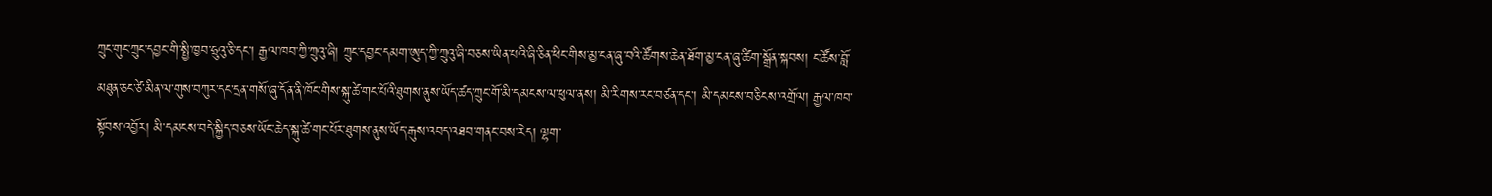ཀྲུང་གུང་ཀྲུང་དབྱང་གི་སྤྱི་ཁྱབ་ཧྲུའུ་ཅི་དང་། རྒྱལ་ཁབ་ཀྱི་ཀྲུའུ་ཞི། ཀྲུང་དབྱང་དམག་ཨུད་ཀྱི་ཀྲུའུ་ཞི་བཅས་ཡིན་པའི་ཞི་ཅིན་ཕིང་གིས་མྱ་ངན་ཞུ་བའི་ཚོགས་ཆེན་ཐོག་མྱ་ངན་ཞུ་ཚིག་སྒྲོན་སྐབས། ང་ཚོས་བློ་མཐུན་ཅང་ཙེ་མིན་ལ་གུས་བཀུར་དང་དྲན་གསོ་ཞུ་དོན་ནི་ཁོང་གིས་སྐུ་ཚེ་གང་པོའི་ཐུགས་ནུས་ཡོད་ཚད་ཀྲུང་གོ་མི་དམངས་ལ་ཕུལ་ནས། མི་རིགས་རང་བཙན་དང་། མི་དམངས་བཅིངས་འགྲོལ། རྒྱལ་ཁབ་སྟོབས་འབྱོར། མི་དམངས་བདེ་སྐྱིད་བཅས་ཡོང་ཆེད་སྐུ་ཚེ་གང་པོར་ཐུགས་ནུས་ཡོད་རྒུས་འབད་འཐབ་གནང་བས་རེད། ལྷག་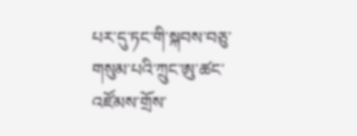པར་དུ་ཏང་གི་སྐབས་བཅུ་གསུམ་པའི་ཀྲུང་ཨུ་ཚང་འཛོམས་གྲོས་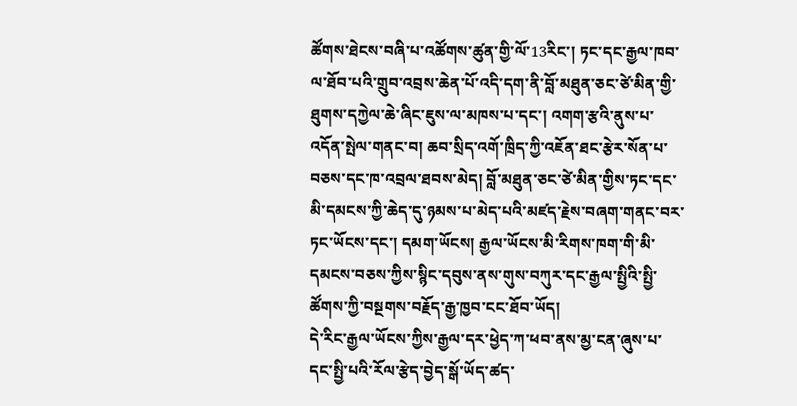ཚོགས་ཐེངས་བཞི་པ་འཚོགས་ཚུན་གྱི་ལོ་13རིང་། ཏང་དང་རྒྱལ་ཁབ་ལ་ཐོབ་པའི་གྲུབ་འབྲས་ཆེན་པོ་འདི་དག་ནི་བློ་མཐུན་ཅང་ཙེ་མིན་གྱི་ཐུགས་དཀྱེལ་ཆེ་ཞིང་ཇུས་ལ་མཁས་པ་དང་། འགག་རྩའི་ནུས་པ་འདོན་སྤེལ་གནང་བ། ཆབ་སྲིད་འགོ་ཁྲིད་ཀྱི་འཇོན་ཐང་རྩེར་སོན་པ་བཅས་དང་ཁ་འབྲལ་ཐབས་མེད། བློ་མཐུན་ཅང་ཙེ་མིན་གྱིས་ཏང་དང་མི་དམངས་ཀྱི་ཆེད་དུ་ཉམས་པ་མེད་པའི་མཛད་རྗེས་བཞག་གནང་བར་ཏང་ཡོངས་དང་། དམག་ཡོངས། རྒྱལ་ཡོངས་མི་རིགས་ཁག་གི་མི་དམངས་བཅས་ཀྱིས་སྙིང་དབུས་ནས་གུས་བཀུར་དང་རྒྱལ་སྤྱིའི་སྤྱི་ཚོགས་ཀྱི་བསྔགས་བརྗོད་རྒྱ་ཁྱབ་ངང་ཐོབ་ཡོད།
དེ་རིང་རྒྱལ་ཡོངས་ཀྱིས་རྒྱལ་དར་ཕྱེད་ཀ་ཕབ་ནས་མྱ་ངན་ཞུས་པ་དང་སྤྱི་པའི་རོལ་རྩེད་བྱེད་སྒོ་ཡོད་ཚད་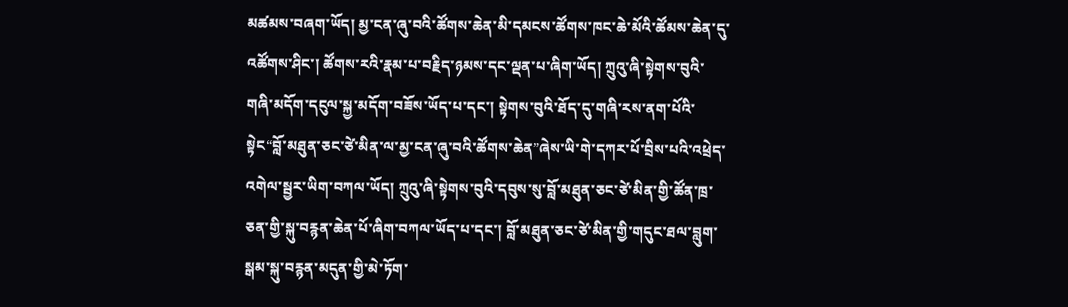མཚམས་བཞག་ཡོད། མྱ་ངན་ཞུ་བའི་ཚོགས་ཆེན་མི་དམངས་ཚོགས་ཁང་ཆེ་མོའི་ཚོམས་ཆེན་དུ་འཚོགས་ཤིང་། ཚོགས་རའི་རྣམ་པ་བརྗིད་ཉམས་དང་ལྡན་པ་ཞིག་ཡོད། ཀྲུའུ་ཞི་སྟེགས་བུའི་གཞི་མདོག་དངུལ་སྐྱ་མདོག་བཟོས་ཡོད་པ་དང་། སྟེགས་བུའི་ཐོད་དུ་གཞི་རས་ནག་པོའི་སྟེང“བློ་མཐུན་ཅང་ཙེ་མིན་ལ་མྱ་ངན་ཞུ་བའི་ཚོགས་ཆེན”ཞེས་ཡི་གེ་དཀར་པོ་བྲིས་པའི་འཕྲེད་འགེལ་སྦྱར་ཡིག་བཀལ་ཡོད། ཀྲུའུ་ཞི་སྟེགས་བུའི་དབུས་སུ་བློ་མཐུན་ཅང་ཙེ་མིན་གྱི་ཚོན་ཁྲ་ཅན་གྱི་སྐུ་བརྙན་ཆེན་པོ་ཞིག་བཀལ་ཡོད་པ་དང་། བློ་མཐུན་ཅང་ཙེ་མིན་གྱི་གདུང་ཐལ་བླུག་སྒམ་སྐུ་བརྙན་མདུན་གྱི་མེ་ཏོག་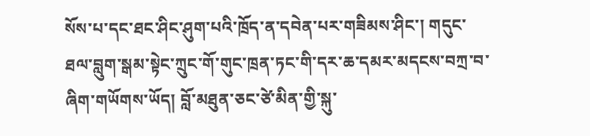སོས་པ་དང་ཐང་ཤིང་ཤུག་པའི་ཁྲོད་ན་དབེན་པར་གཟིམས་ཤིང་། གདུང་ཐལ་བླུག་སྒམ་སྟེང་ཀྲུང་གོ་གུང་ཁྲན་ཏང་གི་དར་ཆ་དམར་མདངས་བཀྲ་བ་ཞིག་གཡོགས་ཡོད། བློ་མཐུན་ཅང་ཙེ་མིན་གྱི་སྐུ་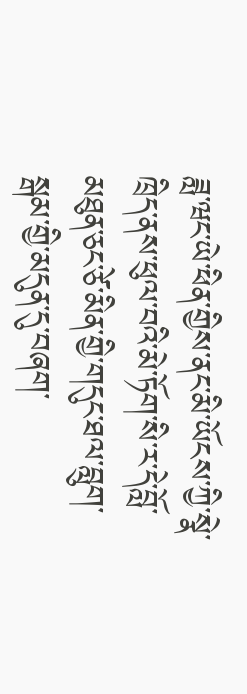ཟླ་ཝང་ཡེ་ཕིན་གྱིས་ནང་མི་ཡོངས་ཀྱི་སྣེ་ཁྲིད་ནས་ཕུལ་བའི་མེ་ཏོག་སི་ར་དེ་བློ་མཐུན་ཅང་ཙེ་མིན་གྱི་གདུང་ཐལ་བླུག་སྒམ་གྱི་མདུན་དུ་བཞག་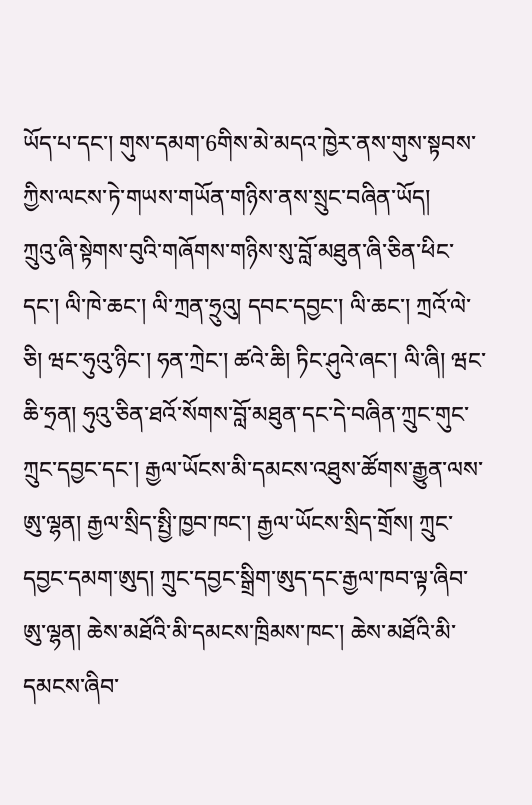ཡོད་པ་དང་། གུས་དམག་6གིས་མེ་མདའ་ཁྱེར་ནས་གུས་སྟབས་ཀྱིས་ལངས་ཏེ་གཡས་གཡོན་གཉིས་ནས་སྲུང་བཞིན་ཡོད།
ཀྲུའུ་ཞི་སྟེགས་བུའི་གཞོགས་གཉིས་སུ་བློ་མཐུན་ཞི་ཅིན་ཕིང་དང་། ལི་ཁེ་ཆང་། ལི་ཀྲན་ཧྲུའུ། དབང་དབྱང་། ལི་ཆང་། ཀྲའོ་ལེ་ཅི། ཝང་ཧུའུ་ཉིང་། ཧན་ཀྲེང་། ཚའེ་ཆི། ཏིང་ཤུའེ་ཞང་། ལི་ཞི། ཝང་ཆི་ཧྲན། ཧུའུ་ཅིན་ཐའོ་སོགས་བློ་མཐུན་དང་དེ་བཞིན་ཀྲུང་གུང་ཀྲུང་དབྱང་དང་། རྒྱལ་ཡོངས་མི་དམངས་འཐུས་ཚོགས་རྒྱུན་ལས་ཨུ་ལྷན། རྒྱལ་སྲིད་སྤྱི་ཁྱབ་ཁང་། རྒྱལ་ཡོངས་སྲིད་གྲོས། ཀྲུང་དབྱང་དམག་ཨུད། ཀྲུང་དབྱང་སྒྲིག་ཨུད་དང་རྒྱལ་ཁབ་ལྟ་ཞིབ་ཨུ་ལྷན། ཆེས་མཐོའི་མི་དམངས་ཁྲིམས་ཁང་། ཆེས་མཐོའི་མི་དམངས་ཞིབ་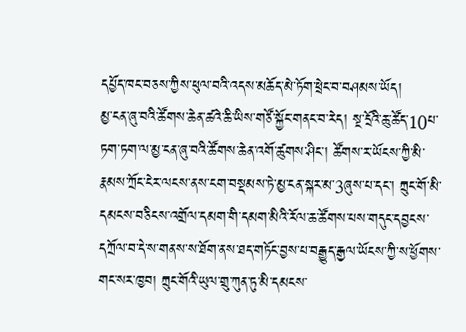དཔྱོད་ཁང་བཅས་ཀྱིས་ཕུལ་བའི་འདས་མཆོད་མེ་ཏོག་ཕྲེང་བ་བཤམས་ཡོད།
མྱ་ངན་ཞུ་བའི་ཚོགས་ཆེན་ཚའེ་ཆི་ཡིས་གཙོ་སྐྱོང་གནང་བ་རེད། སྔ་དྲོའི་ཆུ་ཚོད་10པ་ཏག་ཏག་ལ་མྱ་ངན་ཞུ་བའི་ཚོགས་ཆེན་འགོ་ཚུགས་ཤིང་། ཚོགས་ར་ཡོངས་ཀྱི་མི་རྣམས་ཀྲོང་ངེར་ལངས་ནས་ངག་བསྡམས་ཏེ་མྱ་ངན་སྐར་མ་3ཞུས་པ་དང་། ཀྲུང་གོ་མི་དམངས་བཅིངས་འགྲོལ་དམག་གི་དམག་མིའི་རོལ་ཆ་ཚོགས་པས་གདུང་དབྱངས་དཀྲོལ་བ་དེ་ས་གནས་ས་ཐོག་ནས་ཐད་གཏོང་བྱས་པ་བརྒྱུད་རྒྱལ་ཡོངས་ཀྱི་ས་ཕྱོགས་གང་སར་ཁྱབ། ཀྲུང་གོའི་ཡུལ་གྲུ་ཀུན་ཏུ་མི་དམངས་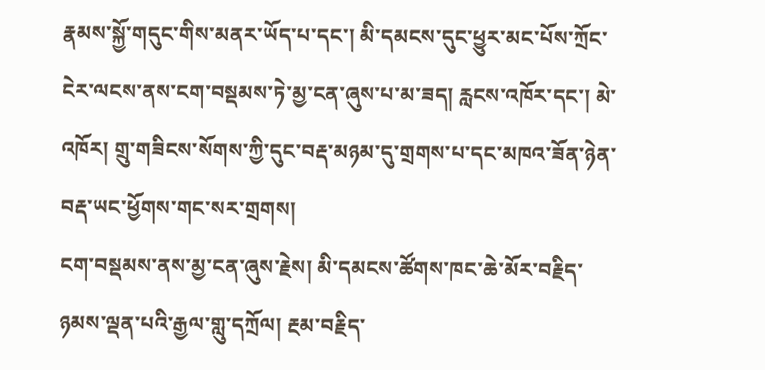རྣམས་སྐྱོ་གདུང་གིས་མནར་ཡོད་པ་དང་། མི་དམངས་དུང་ཕྱུར་མང་པོས་ཀྲོང་ངེར་ལངས་ནས་ངག་བསྡམས་ཏེ་མྱ་ངན་ཞུས་པ་མ་ཟད། རླངས་འཁོར་དང་། མེ་འཁོར། གྲུ་གཟིངས་སོགས་ཀྱི་དུང་བརྡ་མཉམ་དུ་གྲགས་པ་དང་མཁའ་ཟོན་ཉེན་བརྡ་ཡང་ཕྱོགས་གང་སར་གྲགས།
ངག་བསྡམས་ནས་མྱ་ངན་ཞུས་རྗེས། མི་དམངས་ཚོགས་ཁང་ཆེ་མོར་བརྗིད་ཉམས་ལྡན་པའི་རྒྱལ་གླུ་དཀྲོལ། རྔམ་བརྗིད་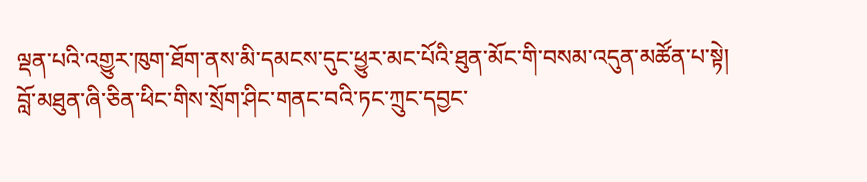ལྡན་པའི་འགྱུར་ཁུག་ཐོག་ནས་མི་དམངས་དུང་ཕྱུར་མང་པོའི་ཐུན་མོང་གི་བསམ་འདུན་མཚོན་པ་སྟེ། བློ་མཐུན་ཞི་ཅིན་ཕིང་གིས་སྲོག་ཤིང་གནང་བའི་ཏང་ཀྲུང་དབྱང་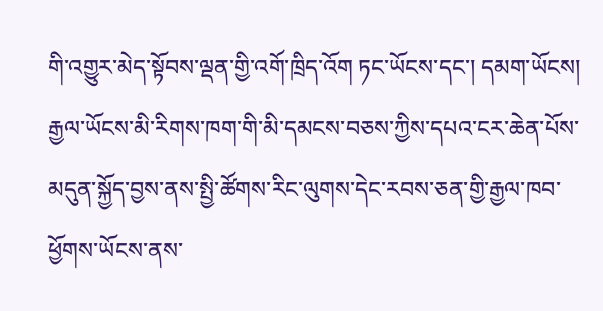གི་འགྱུར་མེད་སྟོབས་ལྡན་གྱི་འགོ་ཁྲིད་འོག ཏང་ཡོངས་དང་། དམག་ཡོངས། རྒྱལ་ཡོངས་མི་རིགས་ཁག་གི་མི་དམངས་བཅས་ཀྱིས་དཔའ་ངར་ཆེན་པོས་མདུན་སྐྱོད་བྱས་ནས་སྤྱི་ཚོགས་རིང་ལུགས་དེང་རབས་ཅན་གྱི་རྒྱལ་ཁབ་ཕྱོགས་ཡོངས་ནས་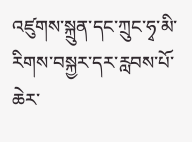འཛུགས་སྐྲུན་དང་ཀྲུང་ཧྭ་མི་རིགས་བསྐྱར་དར་རླབས་པོ་ཆེར་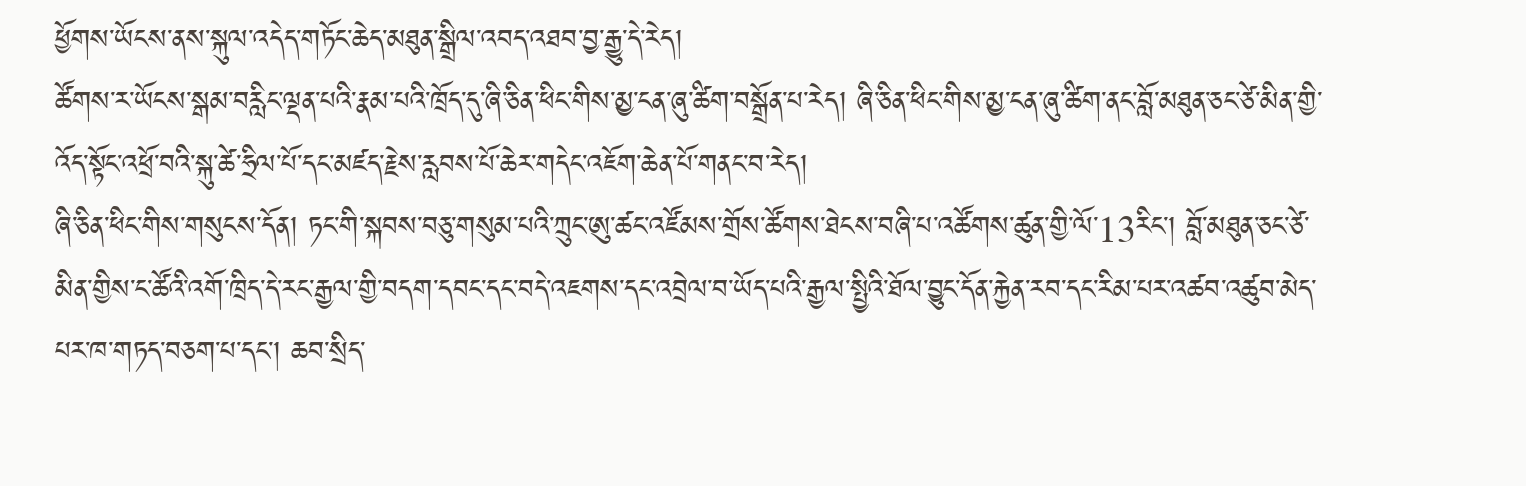ཕྱོགས་ཡོངས་ནས་སྐུལ་འདེད་གཏོང་ཆེད་མཐུན་སྒྲིལ་འབད་འཐབ་བྱ་རྒྱུ་དེ་རེད།
ཚོགས་ར་ཡོངས་སྒམ་བརླིང་ལྡན་པའི་རྣམ་པའི་ཁྲོད་དུ་ཞི་ཅིན་ཕིང་གིས་མྱ་ངན་ཞུ་ཚིག་བསྒྲོན་པ་རེད། ཞི་ཅིན་ཕིང་གིས་མྱ་ངན་ཞུ་ཚིག་ནང་བློ་མཐུན་ཅང་ཙེ་མིན་གྱི་འོད་སྟོང་འཕྲོ་བའི་སྐུ་ཚེ་ཧྲིལ་པོ་དང་མཛད་རྗེས་རླབས་པོ་ཆེར་གདེང་འཇོག་ཆེན་པོ་གནང་བ་རེད།
ཞི་ཅིན་ཕིང་གིས་གསུངས་དོན། ཏང་གི་སྐབས་བཅུ་གསུམ་པའི་ཀྲུང་ཨུ་ཚང་འཛོམས་གྲོས་ཚོགས་ཐེངས་བཞི་པ་འཚོགས་ཚུན་གྱི་ལོ་13རིང་། བློ་མཐུན་ཅང་ཙེ་མིན་གྱིས་ང་ཚོའི་འགོ་ཁྲིད་དེ་རང་རྒྱལ་གྱི་བདག་དབང་དང་བདེ་འཇགས་དང་འབྲེལ་བ་ཡོད་པའི་རྒྱལ་སྤྱིའི་ཐོལ་བྱུང་དོན་རྐྱེན་རབ་དང་རིམ་པར་འཚབ་འཚུབ་མེད་པར་ཁ་གཏད་བཅག་པ་དང་། ཆབ་སྲིད་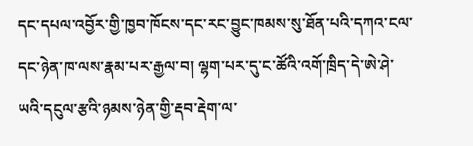དང་དཔལ་འབྱོར་གྱི་ཁྱབ་ཁོངས་དང་རང་བྱུང་ཁམས་སུ་ཐོན་པའི་དཀའ་ངལ་དང་ཉེན་ཁ་ལས་རྣམ་པར་རྒྱལ་བ། ལྷག་པར་དུ་ང་ཚོའི་འགོ་ཁྲིད་དེ་ཨེ་ཤེ་ཡའི་དངུལ་རྩའི་ཉམས་ཉེན་གྱི་རྡབ་རྡེག་ལ་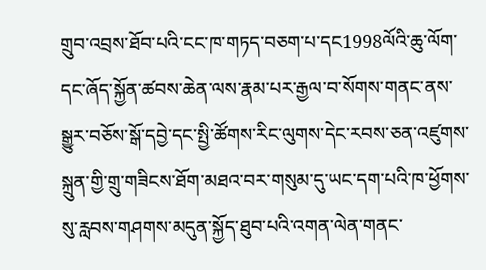གྲུབ་འབྲས་ཐོབ་པའི་ངང་ཁ་གཏད་བཅག་པ་དང1998ལོའི་ཆུ་ལོག་དང་ཞོད་སྐྱོན་ཚབས་ཆེན་ལས་རྣམ་པར་རྒྱལ་བ་སོགས་གནང་ནས་སྒྱུར་བཅོས་སྒོ་དབྱེ་དང་སྤྱི་ཚོགས་རིང་ལུགས་དེང་རབས་ཅན་འཛུགས་སྐྲུན་གྱི་གྲུ་གཟིངས་ཐོག་མཐའ་བར་གསུམ་དུ་ཡང་དག་པའི་ཁ་ཕྱོགས་སུ་རླབས་གཤགས་མདུན་སྐྱོད་ཐུབ་པའི་འགན་ལེན་གནང་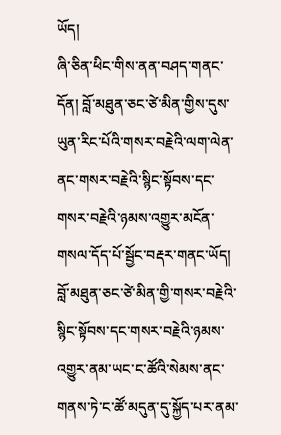ཡོད།
ཞི་ཅིན་ཕིང་གིས་ནན་བཤད་གནང་དོན། བློ་མཐུན་ཅང་ཙེ་མིན་གྱིས་དུས་ཡུན་རིང་པོའི་གསར་བརྗེའི་ལག་ལེན་ནང་གསར་བརྗེའི་སྙིང་སྟོབས་དང་གསར་བརྗེའི་ཉམས་འགྱུར་མངོན་གསལ་དོད་པོ་སྦྱོང་བརྡར་གནང་ཡོད། བློ་མཐུན་ཅང་ཙེ་མིན་གྱི་གསར་བརྗེའི་སྙིང་སྟོབས་དང་གསར་བརྗེའི་ཉམས་འགྱུར་ནམ་ཡང་ང་ཚོའི་སེམས་ནང་གནས་ཏེ་ང་ཚོ་མདུན་དུ་སྐྱོད་པར་ནམ་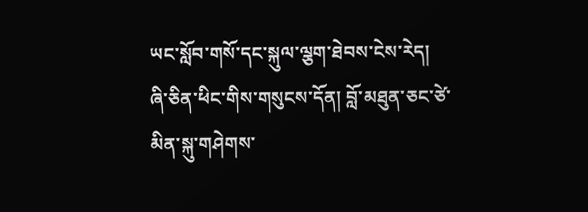ཡང་སློབ་གསོ་དང་སྐུལ་ལྕག་ཐེབས་ངེས་རེད།
ཞི་ཅིན་ཕིང་གིས་གསུངས་དོན། བློ་མཐུན་ཅང་ཙེ་མིན་སྐུ་གཤེགས་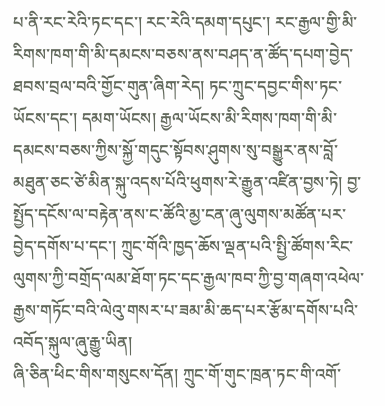པ་ནི་རང་རེའི་ཏང་དང་། རང་རེའི་དམག་དཔུང་། རང་རྒྱལ་གྱི་མི་རིགས་ཁག་གི་མི་དམངས་བཅས་ནས་བཤད་ན་ཚོད་དཔག་བྱེད་ཐབས་བྲལ་བའི་གྱོང་གུན་ཞིག་རེད། ཏང་ཀྲུང་དབྱང་གིས་ཏང་ཡོངས་དང་། དམག་ཡོངས། རྒྱལ་ཡོངས་མི་རིགས་ཁག་གི་མི་དམངས་བཅས་ཀྱིས་སྐྱོ་གདུང་སྟོབས་ཤུགས་སུ་བསྒྱུར་ནས་བློ་མཐུན་ཅང་ཙེ་མིན་སྐུ་འདས་པོའི་ཕུགས་རེ་རྒྱུན་འཛིན་བྱས་ཏེ། བྱ་སྤྱོད་དངོས་ལ་བརྟེན་ནས་ང་ཚོའི་མྱ་ངན་ཞུ་ལུགས་མཚོན་པར་བྱེད་དགོས་པ་དང་། ཀྲུང་གོའི་ཁྱད་ཆོས་ལྡན་པའི་སྤྱི་ཚོགས་རིང་ལུགས་ཀྱི་བགྲོད་ལམ་ཐོག་ཏང་དང་རྒྱལ་ཁབ་ཀྱི་བྱ་གཞག་འཕེལ་རྒྱས་གཏོང་བའི་ལེའུ་གསར་པ་ཟམ་མི་ཆད་པར་རྩོམ་དགོས་པའི་འབོད་སྐུལ་ཞུ་རྒྱུ་ཡིན།
ཞི་ཅིན་ཕིང་གིས་གསུངས་དོན། ཀྲུང་གོ་གུང་ཁྲན་ཏང་གི་འགོ་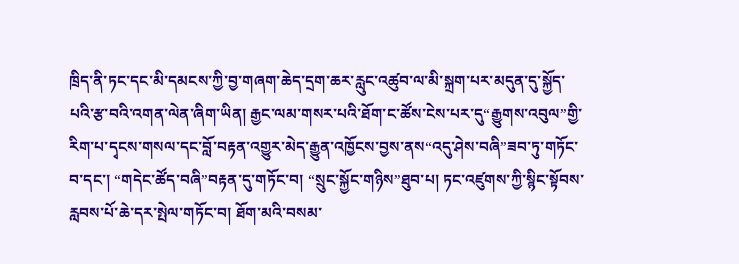ཁྲིད་ནི་ཏང་དང་མི་དམངས་ཀྱི་བྱ་གཞག་ཆེད་དྲག་ཆར་རླུང་འཚུབ་ལ་མི་སྐྲག་པར་མདུན་དུ་སྐྱོད་པའི་རྩ་བའི་འགན་ལེན་ཞིག་ཡིན། རྒྱང་ལམ་གསར་པའི་ཐོག་ང་ཚོས་ངེས་པར་དུ“རྒྱུགས་འབུལ”གྱི་རིག་པ་དྭངས་གསལ་དང་བློ་བརྟན་འགྱུར་མེད་རྒྱུན་འཁྱོངས་བྱས་ནས“འདུ་ཤེས་བཞི”ཟབ་ཏུ་གཏོང་བ་དང་། “གདེང་ཚོད་བཞི”བརྟན་དུ་གཏོང་བ། “སྲུང་སྐྱོང་གཉིས”ཐུབ་པ། ཏང་འཛུགས་ཀྱི་སྙིང་སྟོབས་རླབས་པོ་ཆེ་དར་སྤེལ་གཏོང་བ། ཐོག་མའི་བསམ་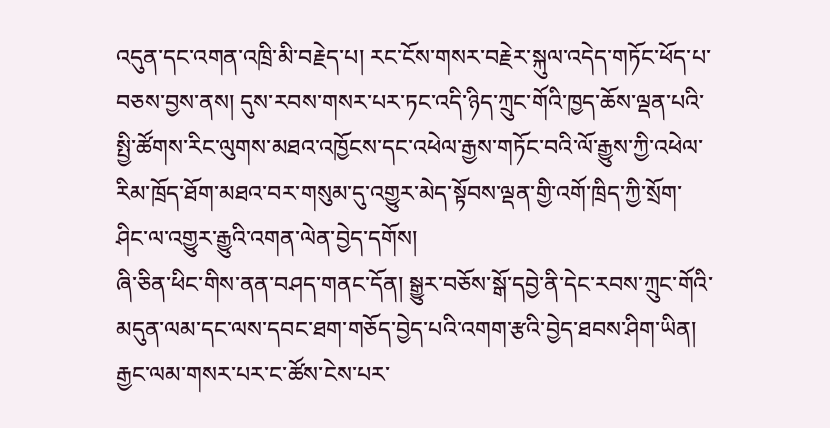འདུན་དང་འགན་འཁྲི་མི་བརྗེད་པ། རང་ངོས་གསར་བརྗེར་སྐུལ་འདེད་གཏོང་ཕོད་པ་བཅས་བྱས་ནས། དུས་རབས་གསར་པར་ཏང་འདི་ཉིད་ཀྲུང་གོའི་ཁྱད་ཆོས་ལྡན་པའི་སྤྱི་ཚོགས་རིང་ལུགས་མཐའ་འཁྱོངས་དང་འཕེལ་རྒྱས་གཏོང་བའི་ལོ་རྒྱུས་ཀྱི་འཕེལ་རིམ་ཁྲོད་ཐོག་མཐའ་བར་གསུམ་དུ་འགྱུར་མེད་སྟོབས་ལྡན་གྱི་འགོ་ཁྲིད་ཀྱི་སྲོག་ཤིང་ལ་འགྱུར་རྒྱུའི་འགན་ལེན་བྱེད་དགོས།
ཞི་ཅིན་ཕིང་གིས་ནན་བཤད་གནང་དོན། སྒྱུར་བཅོས་སྒོ་དབྱེ་ནི་དེང་རབས་ཀྲུང་གོའི་མདུན་ལམ་དང་ལས་དབང་ཐག་གཅོད་བྱེད་པའི་འགག་རྩའི་བྱེད་ཐབས་ཤིག་ཡིན། རྒྱང་ལམ་གསར་པར་ང་ཚོས་ངེས་པར་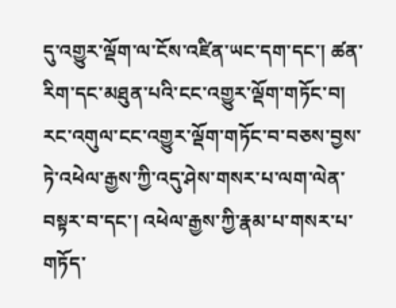དུ་འགྱུར་ལྡོག་ལ་ངོས་འཛིན་ཡང་དག་དང་། ཚན་རིག་དང་མཐུན་པའི་ངང་འགྱུར་ལྡོག་གཏོང་བ། རང་འགུལ་ངང་འགྱུར་ལྡོག་གཏོང་བ་བཅས་བྱས་ཏེ་འཕེལ་རྒྱས་ཀྱི་འདུ་ཤེས་གསར་པ་ལག་ལེན་བསྟར་བ་དང་། འཕེལ་རྒྱས་ཀྱི་རྣམ་པ་གསར་པ་གཏོད་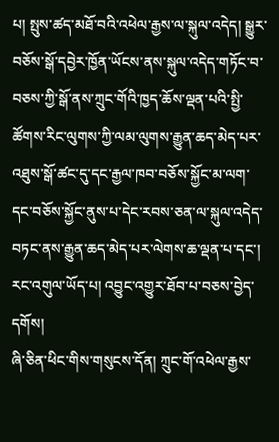པ། སྤུས་ཚད་མཐོ་བའི་འཕེལ་རྒྱས་ལ་སྐུལ་འདེད། སྒྱུར་བཅོས་སྒོ་དབྱེར་ཁྱོན་ཡོངས་ནས་སྐུལ་འདེད་གཏོང་བ་བཅས་ཀྱི་སྒོ་ནས་ཀྲུང་གོའི་ཁྱད་ཆོས་ལྡན་པའི་སྤྱི་ཚོགས་རིང་ལུགས་ཀྱི་ལམ་ལུགས་རྒྱུན་ཆད་མེད་པར་འཐུས་སྒོ་ཚང་དུ་དང་རྒྱལ་ཁབ་བཅོས་སྐྱོང་མ་ལག་དང་བཅོས་སྐྱོང་ནུས་པ་དེང་རབས་ཅན་ལ་སྐུལ་འདེད་བཏང་ནས་རྒྱུན་ཆད་མེད་པར་ལེགས་ཆ་ལྡན་པ་དང་། རང་འགུལ་ཡོད་པ། འབྱུང་འགྱུར་ཐོབ་པ་བཅས་བྱེད་དགོས།
ཞི་ཅིན་ཕིང་གིས་གསུངས་དོན། ཀྲུང་གོ་འཕེལ་རྒྱས་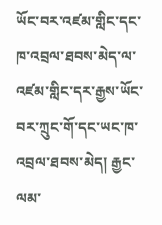ཡོང་བར་འཛམ་གླིང་དང་ཁ་འབྲལ་ཐབས་མེད་ལ་འཛམ་གླིང་དར་རྒྱས་ཡོང་བར་ཀྲུང་གོ་དང་ཡང་ཁ་འབྲལ་ཐབས་མེད། རྒྱང་ལམ་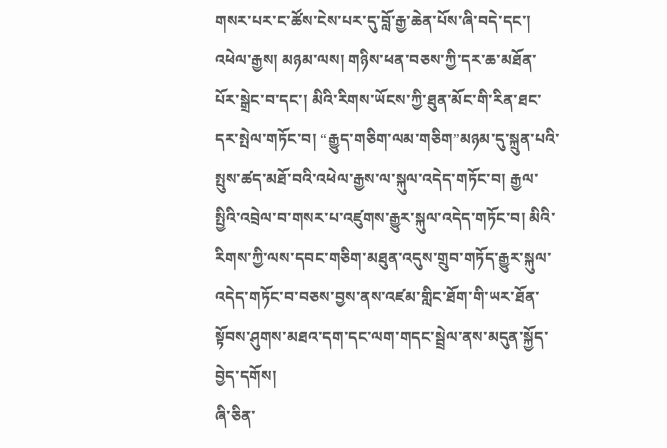གསར་པར་ང་ཚོས་ངེས་པར་དུ་བློ་རྒྱ་ཆེན་པོས་ཞི་བདེ་དང་། འཕེལ་རྒྱས། མཉམ་ལས། གཉིས་ཕན་བཅས་ཀྱི་དར་ཆ་མཐོན་པོར་སྒྲེང་བ་དང་། མིའི་རིགས་ཡོངས་ཀྱི་ཐུན་མོང་གི་རིན་ཐང་དར་སྤེལ་གཏོང་བ། “རྒྱུད་གཅིག་ལམ་གཅིག”མཉམ་དུ་སྐྲུན་པའི་སྤུས་ཚད་མཐོ་བའི་འཕེལ་རྒྱས་ལ་སྐུལ་འདེད་གཏོང་བ། རྒྱལ་སྤྱིའི་འབྲེལ་བ་གསར་པ་འཛུགས་རྒྱུར་སྐུལ་འདེད་གཏོང་བ། མིའི་རིགས་ཀྱི་ལས་དབང་གཅིག་མཐུན་འདུས་གྲུབ་གཏོད་རྒྱུར་སྐུལ་འདེད་གཏོང་བ་བཅས་བྱས་ནས་འཛམ་གླིང་ཐོག་གི་ཡར་ཐོན་སྟོབས་ཤུགས་མཐའ་དག་དང་ལག་གདང་སྦྲེལ་ནས་མདུན་སྐྱོད་བྱེད་དགོས།
ཞི་ཅིན་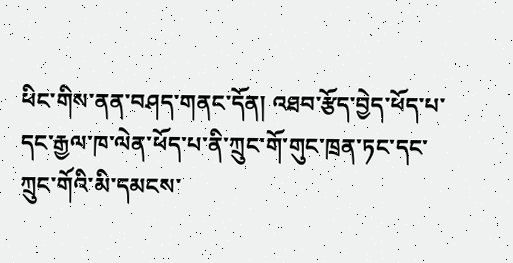ཕིང་གིས་ནན་བཤད་གནང་དོན། འཐབ་རྩོད་བྱེད་ཕོད་པ་དང་རྒྱལ་ཁ་ལེན་ཕོད་པ་ནི་ཀྲུང་གོ་གུང་ཁྲན་ཏང་དང་ཀྲུང་གོའི་མི་དམངས་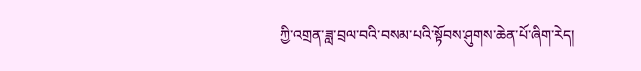ཀྱི་འགྲན་ཟླ་བྲལ་བའི་བསམ་པའི་སྟོབས་ཤུགས་ཆེན་པོ་ཞིག་རེད།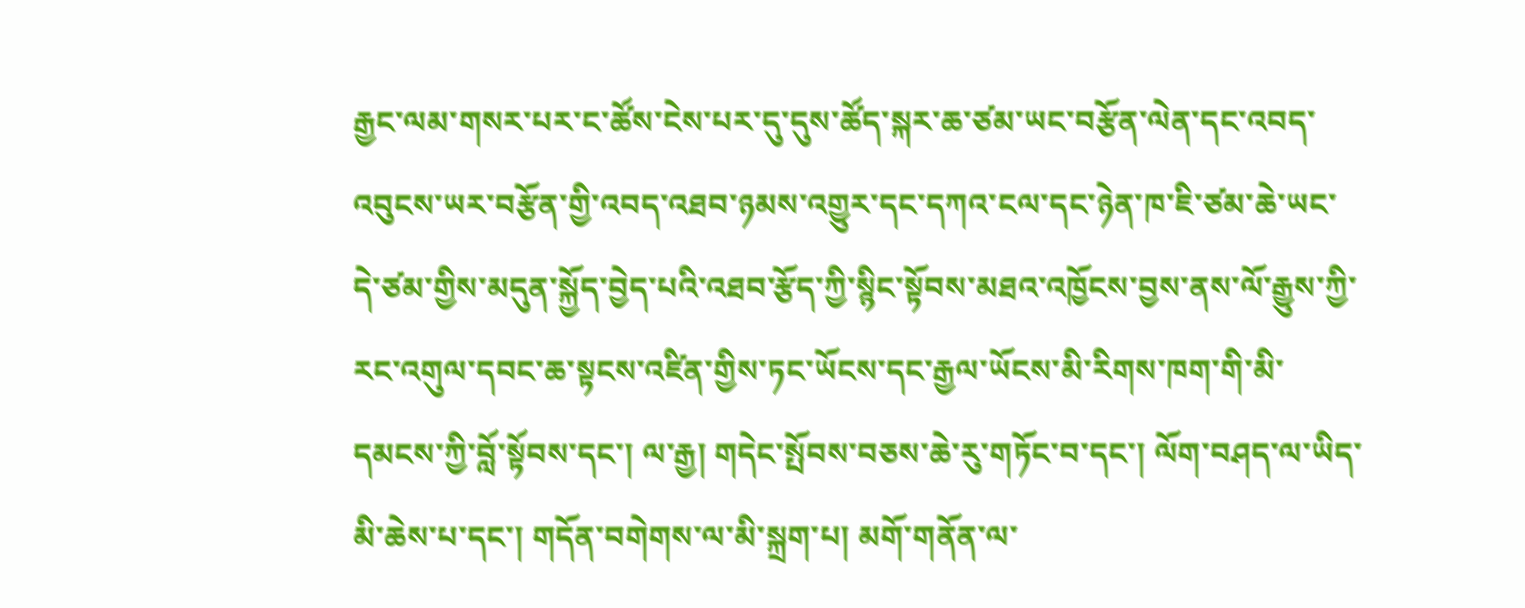རྒྱང་ལམ་གསར་པར་ང་ཚོས་ངེས་པར་དུ་དུས་ཚོད་སྐར་ཆ་ཙམ་ཡང་བརྩོན་ལེན་དང་འབད་འབུངས་ཡར་བརྩོན་གྱི་འབད་འཐབ་ཉམས་འགྱུར་དང་དཀའ་ངལ་དང་ཉེན་ཁ་ཇི་ཙམ་ཆེ་ཡང་དེ་ཙམ་གྱིས་མདུན་སྐྱོད་བྱེད་པའི་འཐབ་རྩོད་ཀྱི་སྙིང་སྟོབས་མཐའ་འཁྱོངས་བྱས་ནས་ལོ་རྒྱུས་ཀྱི་རང་འགུལ་དབང་ཆ་སྟངས་འཛིན་གྱིས་ཏང་ཡོངས་དང་རྒྱལ་ཡོངས་མི་རིགས་ཁག་གི་མི་དམངས་ཀྱི་བློ་སྟོབས་དང་། ལ་རྒྱ། གདེང་སྤོབས་བཅས་ཆེ་རུ་གཏོང་བ་དང་། ལོག་བཤད་ལ་ཡིད་མི་ཆེས་པ་དང་། གདོན་བགེགས་ལ་མི་སྐྲག་པ། མགོ་གནོན་ལ་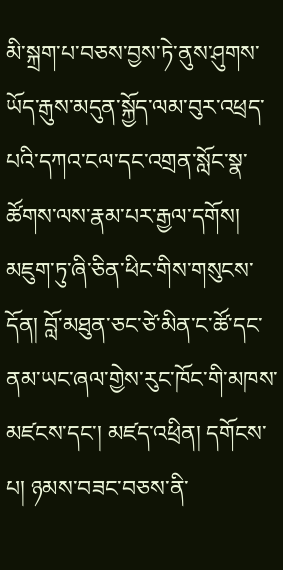མི་སྐྲག་པ་བཅས་བྱས་ཏེ་ནུས་ཤུགས་ཡོད་རྒུས་མདུན་སྐྱོད་ལམ་བུར་འཕྲད་པའི་དཀའ་ངལ་དང་འགྲན་སློང་སྣ་ཚོགས་ལས་རྣམ་པར་རྒྱལ་དགོས།
མཇུག་ཏུ་ཞི་ཅིན་ཕིང་གིས་གསུངས་དོན། བློ་མཐུན་ཅང་ཙེ་མིན་ང་ཚོ་དང་ནམ་ཡང་ཞལ་གྱེས་རུང་ཁོང་གི་མཁས་མཛངས་དང་། མཛད་འཕྲིན། དགོངས་པ། ཉམས་བཟང་བཅས་ནི་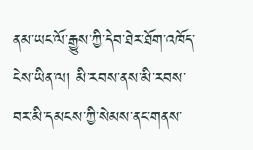ནམ་ཡང་ལོ་རྒྱུས་ཀྱི་དེབ་ཐེར་ཐོག་འཁོད་ངེས་ཡིན་ལ། མི་རབས་ནས་མི་རབས་བར་མི་དམངས་ཀྱི་སེམས་ནང་གནས་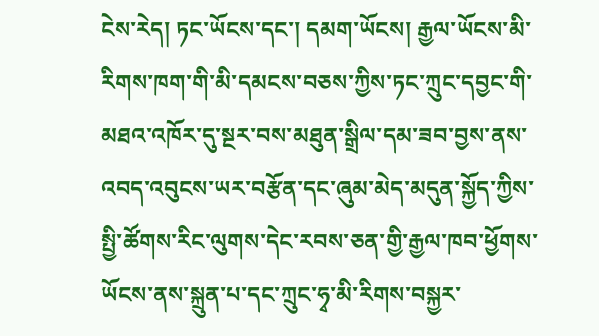ངེས་རེད། ཏང་ཡོངས་དང་། དམག་ཡོངས། རྒྱལ་ཡོངས་མི་རིགས་ཁག་གི་མི་དམངས་བཅས་ཀྱིས་ཏང་ཀྲུང་དབྱང་གི་མཐའ་འཁོར་དུ་སྔར་བས་མཐུན་སྒྲིལ་དམ་ཟབ་བྱས་ནས་འབད་འབུངས་ཡར་བརྩོན་དང་ཞུམ་མེད་མདུན་སྐྱོད་ཀྱིས་སྤྱི་ཚོགས་རིང་ལུགས་དེང་རབས་ཅན་གྱི་རྒྱལ་ཁབ་ཕྱོགས་ཡོངས་ནས་སྐྲུན་པ་དང་ཀྲུང་ཧྭ་མི་རིགས་བསྐྱར་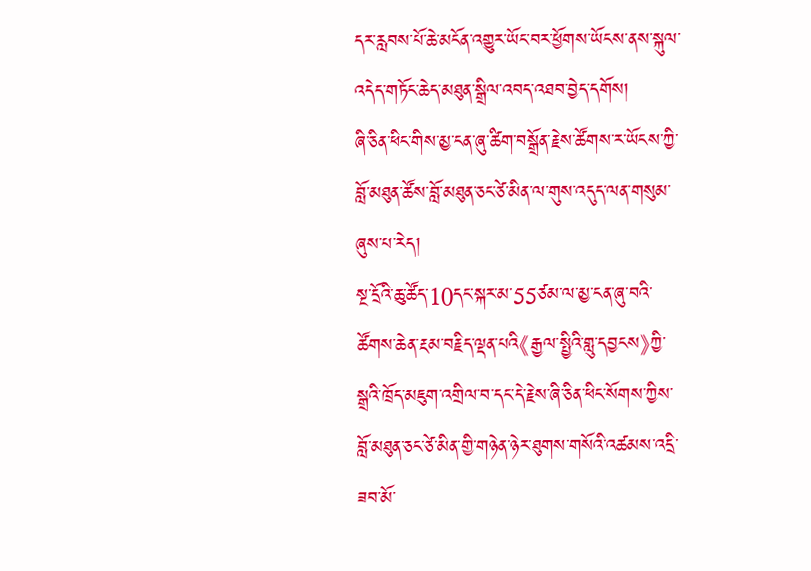དར་རླབས་པོ་ཆེ་མངོན་འགྱུར་ཡོང་བར་ཕྱོགས་ཡོངས་ནས་སྐུལ་འདེད་གཏོང་ཆེད་མཐུན་སྒྲིལ་འབད་འཐབ་བྱེད་དགོས།
ཞི་ཅིན་ཕིང་གིས་མྱ་ངན་ཞུ་ཚིག་བསྒྲོན་རྗེས་ཚོགས་ར་ཡོངས་ཀྱི་བློ་མཐུན་ཚོས་བློ་མཐུན་ཅང་ཙེ་མིན་ལ་གུས་འདུད་ལན་གསུམ་ཞུས་པ་རེད།
སྔ་དྲོའི་ཆུ་ཚོད་10དང་སྐར་མ་55ཙམ་ལ་མྱ་ངན་ཞུ་བའི་ཚོགས་ཆེན་རྔམ་བརྗིད་ལྡན་པའི《རྒྱལ་སྤྱིའི་གླུ་དབྱངས》ཀྱི་སྒྲའི་ཁྲོད་མཇུག་འགྲིལ་བ་དང་དེ་རྗེས་ཞི་ཅིན་ཕིང་སོགས་ཀྱིས་བློ་མཐུན་ཅང་ཙེ་མིན་གྱི་གཉེན་ཉེར་ཐུགས་གསོའི་འཚམས་འདྲི་ཟབ་མོ་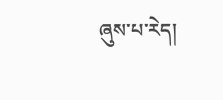ཞུས་པ་རེད།